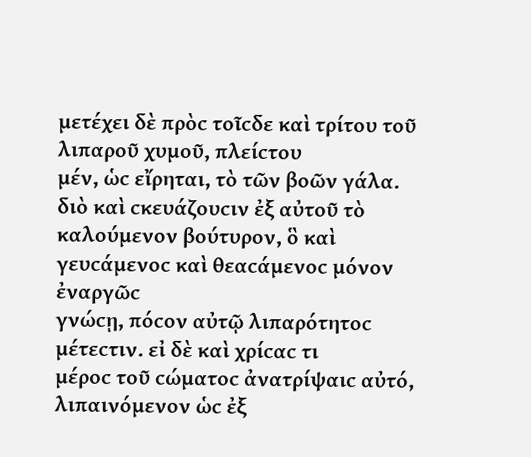μετέχει δὲ πρὸϲ τοῖϲδε καὶ τρίτου τοῦ λιπαροῦ χυμοῦ, πλείϲτου
μέν, ὡϲ εἴρηται, τὸ τῶν βοῶν γάλα. διὸ καὶ ϲκευάζουϲιν ἐξ αὐτοῦ τὸ
καλούμενον βούτυρον, ὃ καὶ γευϲάμενοϲ καὶ θεαϲάμενοϲ μόνον ἐναργῶϲ
γνώϲῃ, πόϲον αὐτῷ λιπαρότητοϲ μέτεϲτιν. εἰ δὲ καὶ χρίϲαϲ τι
μέροϲ τοῦ ϲώματοϲ ἀνατρίψαιϲ αὐτό, λιπαινόμενον ὡϲ ἐξ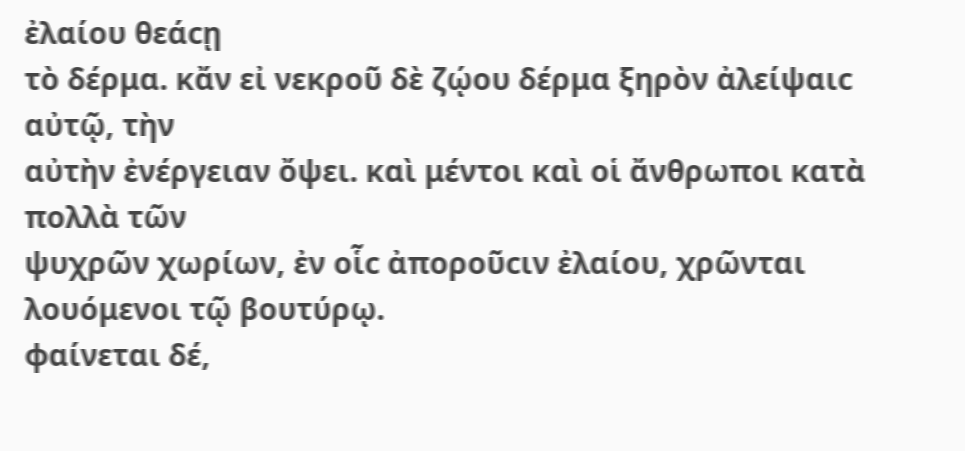ἐλαίου θεάϲῃ
τὸ δέρμα. κἄν εἰ νεκροῦ δὲ ζῴου δέρμα ξηρὸν ἀλείψαιϲ αὐτῷ, τὴν
αὐτὴν ἐνέργειαν ὄψει. καὶ μέντοι καὶ οἱ ἄνθρωποι κατὰ πολλὰ τῶν
ψυχρῶν χωρίων, ἐν οἷϲ ἀποροῦϲιν ἐλαίου, χρῶνται λουόμενοι τῷ βουτύρῳ.
φαίνεται δέ,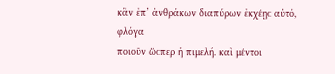κἂν ἐπ’ ἀνθράκων διαπύρων ἐκχέῃϲ αὐτό, φλόγα
ποιοῦν ὥϲπερ ἡ πιμελή. καὶ μέντοι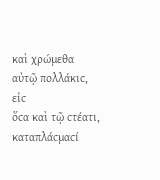καὶ χρώμεθα αὐτῷ πολλάκιϲ, εἰϲ
ὅϲα καὶ τῷ ϲτέατι, καταπλάϲμαϲί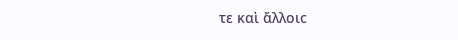τε καὶ ἄλλοιϲ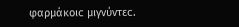φαρμάκοιϲ μιγνύντεϲ.